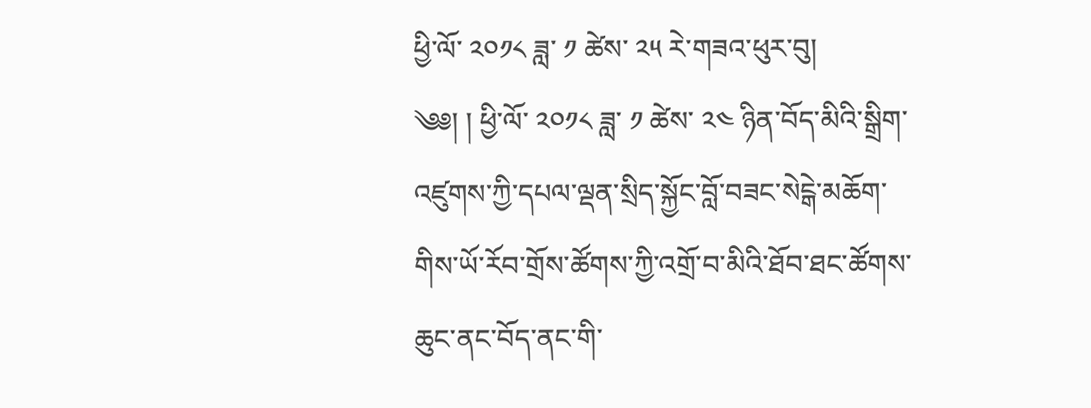ཕྱི་ལོ་ ༢༠༡༨ ཟླ་ ༡ ཚེས་ ༢༥ རེ་གཟའ་ཕུར་བུ།
༄༅། ། ཕྱི་ལོ་ ༢༠༡༨ ཟླ་ ༡ ཚེས་ ༢༤ ཉིན་བོད་མིའི་སྒྲིག་འཛུགས་ཀྱི་དཔལ་ལྡན་སྲིད་སྐྱོང་བློ་བཟང་སེངྒེ་མཆོག་གིས་ཡོ་རོབ་གྲོས་ཚོགས་ཀྱི་འགྲོ་བ་མིའི་ཐོབ་ཐང་ཚོགས་ཆུང་ནང་བོད་ནང་གི་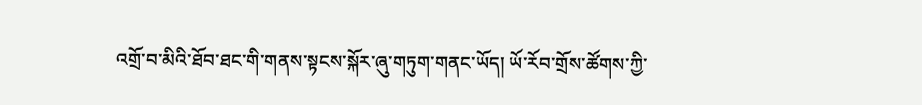འགྲོ་བ་མིའི་ཐོབ་ཐང་གི་གནས་སྟངས་སྐོར་ཞུ་གཏུག་གནང་ཡོད། ཡོ་རོབ་གྲོས་ཚོགས་ཀྱི་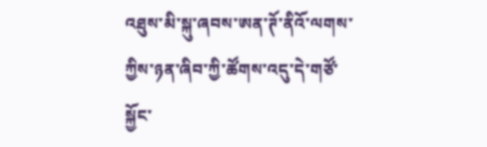འཐུས་མི་སྐུ་ཞབས་ཨན་ཊོ་ནིའོ་ལགས་ཀྱིས་ཉན་ཞིབ་ཀྱི་ཚོགས་འདུ་དེ་གཙོ་སྐྱོང་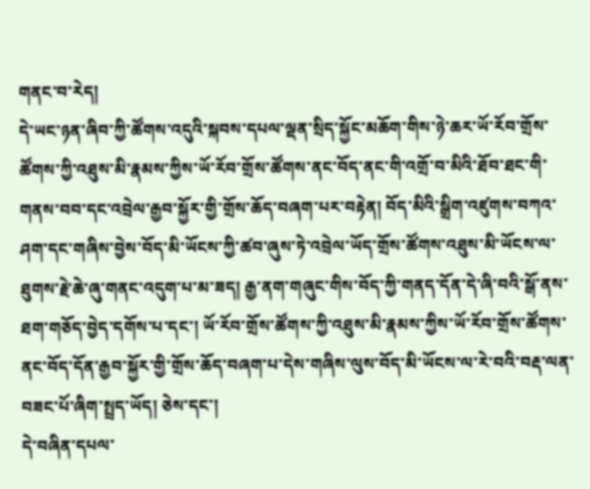གནང་བ་རེད།
དེ་ཡང་ཉན་ཞིབ་ཀྱི་ཚོགས་འདུའི་སྐབས་དཔལ་ལྡན་སྲིད་སྐྱོང་མཆོག་གིས་ཉེ་ཆར་ཡོ་རོབ་གྲོས་ཚོགས་ཀྱི་འཐུས་མི་རྣམས་ཀྱིས་ཡོ་རོབ་གྲོས་ཚོགས་ནང་བོད་ནང་གི་འགྲོ་བ་མིའི་ཐོབ་ཐང་གི་གནས་བབ་དང་འབྲེལ་རྒྱབ་སྐྱོར་གྱི་གྲོས་ཆོད་བཞག་པར་བརྟེན། བོད་མིའི་སྒྲིག་འཛུགས་བཀའ་ཤག་དང་གཞིས་བྱེས་བོད་མི་ཡོངས་ཀྱི་ཚབ་ཞུས་ཏེ་འབྲེལ་ཡོད་གྲོས་ཚོགས་འཐུས་མི་ཡོངས་ལ་ཐུགས་རྗེ་ཆེ་ཞུ་གནང་འདུག་པ་མ་ཟད། རྒྱ་ནག་གཞུང་གིས་བོད་ཀྱི་གནད་དོན་དེ་ཞི་བའི་སྒོ་ནས་ཐག་གཅོད་བྱེད་དགོས་པ་དང་། ཡོ་རོབ་གྲོས་ཚོགས་ཀྱི་འཐུས་མི་རྣམས་ཀྱིས་ཡོ་རོབ་གྲོས་ཚོགས་ནང་བོད་དོན་རྒྱབ་སྐྱོར་གྱི་གྲོས་ཆོད་བཞག་པ་དེས་གཞིས་ལུས་བོད་མི་ཡོངས་ལ་རེ་བའི་བརྡ་ལན་བཟང་པོ་ཞིག་སྤྲད་ཡོད། ཅེས་དང་།
དེ་བཞིན་དཔལ་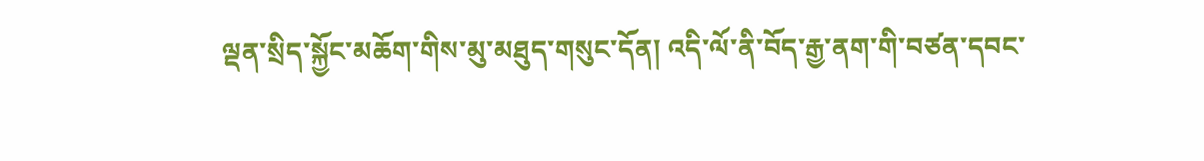ལྡན་སྲིད་སྐྱོང་མཆོག་གིས་མུ་མཐུད་གསུང་དོན། འདི་ལོ་ནི་བོད་རྒྱ་ནག་གི་བཙན་དབང་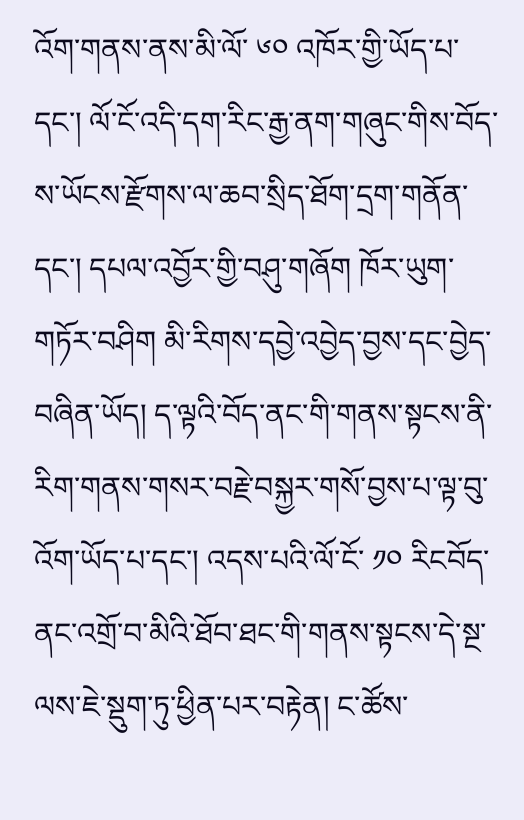འོག་གནས་ནས་མི་ལོ་ ༦༠ འཁོར་གྱི་ཡོད་པ་དང་། ལོ་ངོ་འདི་དག་རིང་རྒྱ་ནག་གཞུང་གིས་བོད་ས་ཡོངས་རྫོགས་ལ་ཆབ་སྲིད་ཐོག་དྲག་གནོན་དང་། དཔལ་འབྱོར་གྱི་བཤུ་གཞོག ཁོར་ཡུག་གཏོར་བཤིག མི་རིགས་དབྱེ་འབྱེད་བྱས་དང་བྱེད་བཞིན་ཡོད། ད་ལྟའི་བོད་ནང་གི་གནས་སྟངས་ནི་རིག་གནས་གསར་བརྗེ་བསྐྱར་གསོ་བྱས་པ་ལྟ་བུ་འོག་ཡོད་པ་དང་། འདས་པའི་ལོ་ངོ་ ༡༠ རིངབོད་ནང་འགྲོ་བ་མིའི་ཐོབ་ཐང་གི་གནས་སྟངས་དེ་སྔ་ལས་ཇེ་སྡུག་ཏུ་ཕྱིན་པར་བརྟེན། ང་ཚོས་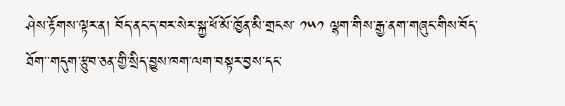ཤེས་རྟོགས་ལྟར་ན། བོད་ནང་ད་བར་སེར་སྐྱ་ཕོ་མོ་ཁྱོན་མི་གྲངས་ ༡༥༡ ལྷག་གིས་རྒྱ་ནག་གཞུང་གིས་བོད་ཐོག་་གདུག་རྩུབ་ཅན་གྱི་སྲིད་བྱུས་ཁག་ལག་བསྟར་བྱས་དང་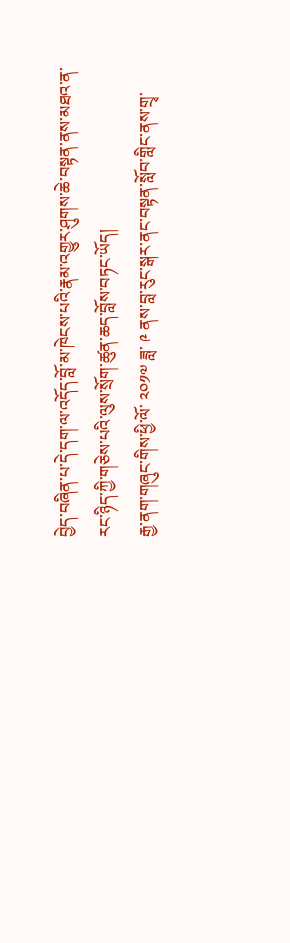བྱེད་བཞིན་པ་དེ་དག་ལ་འདོད་བློ་མ་ཁེངས་པའི་རྣམ་འགྱུར་ཤུགས་ཆེ་བསྟན་ནས་མཐའ་ན་རང་ཉིད་ཀྱི་གཅེས་པའི་ལུས་སྲོག་ཚུན་ཆད་བློས་བཏང་ཡོད།
རྒྱ་ནག་གཞུང་གིས་ཕྱི་ལོ་ ༢༠༡༧ ཟླ་ ༩ ནས་བླ་རུང་སྒར་ནང་བསྟན་སློབ་གླིང་ནས་གྲྭ་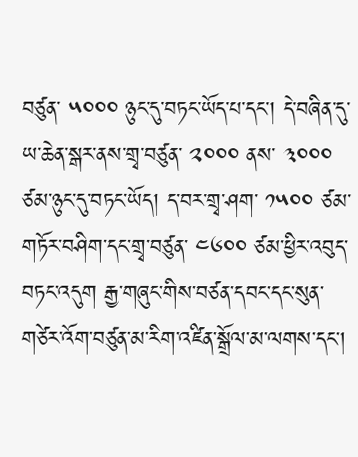བཙུན་ ༥༠༠༠ ཉུང་དུ་བཏང་ཡོད་པ་དང་། དེ་བཞིན་དུ་ཡ་ཆེན་སྒར་ནས་གྲྭ་བཙུན་ ༢༠༠༠ ནས་ ༣༠༠༠ ཙམ་ཉུང་དུ་བཏང་ཡོད། ད་བར་གྲྭ་ཤག་ ༡༥༠༠ ཙམ་གཏོར་བཤིག་དང་གྲྭ་བཙུན་ ༤༦༠༠ ཙམ་ཕྱིར་འབུད་བཏང་འདུག རྒྱ་གཞུང་གིས་བཙན་དབང་དང་སུན་གཙེར་འོག་བཙུན་མ་རིག་འཛིན་སྒྲོལ་མ་ལགས་དང་།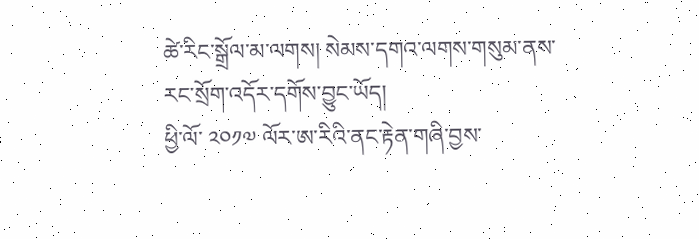ཚེ་རིང་སྒྲོལ་མ་ལགས། སེམས་དགའ་ལགས་གསུམ་ནས་རང་སྲོག་འདོར་དགོས་བྱུང་ཡོད།
ཕྱི་ལོ་ ༢༠༡༧ ལོར་ཨ་རིའི་ནང་རྟེན་གཞི་བྱས་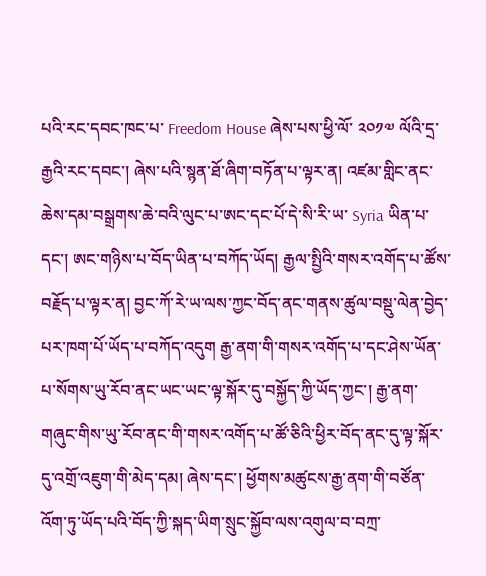པའི་རང་དབང་ཁང་པ་ Freedom House ཞེས་པས་ཕྱི་ལོ་ ༢༠༡༧ ལོའི་དྲ་རྒྱའི་རང་དབང་། ཞེས་པའི་སྙན་ཐོ་ཞིག་བཏོན་པ་ལྟར་ན། འཛམ་གླིང་ནང་ཆེས་དམ་བསྒྲགས་ཆེ་བའི་ལུང་པ་ཨང་དང་པོ་དེ་སི་རི་ཡ་ Syria ཡིན་པ་དང་། ཨང་གཉིས་པ་བོད་ཡིན་པ་བཀོད་ཡོད། རྒྱལ་སྤྱིའི་གསར་འགོད་པ་ཚོས་བརྗོད་པ་ལྟར་ན། བྱང་ཀོ་རེ་ཡ་ལས་ཀྱང་བོད་ནང་གནས་ཚུལ་བསྡུ་ལེན་བྱེད་པར་ཁག་པོ་ཡོད་པ་བཀོད་འདུག རྒྱ་ནག་གི་གསར་འགོད་པ་དང་ཤེས་ཡོན་པ་སོགས་ཡུ་རོབ་ནང་ཡང་ཡང་ལྟ་སྐོར་དུ་བསྐྱོད་ཀྱི་ཡོད་ཀྱང་། རྒྱ་ནག་གཞུང་གིས་ཡུ་རོབ་ནང་གི་གསར་འགོད་པ་ཚོ་ཅིའི་ཕྱིར་བོད་ནང་དུ་ལྟ་སྐོར་དུ་འགྲོ་འཇུག་གི་མེད་དམ། ཞེས་དང་། ཕྱོགས་མཚུངས་རྒྱ་ནག་གི་བཙོན་འོག་ཏུ་ཡོད་པའི་བོད་ཀྱི་སྐད་ཡིག་སྲུང་སྐྱོབ་ལས་འགུལ་བ་བཀྲ་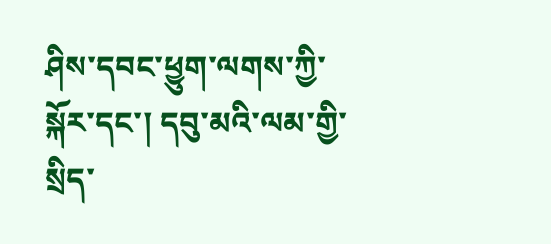ཤིས་དབང་ཕྱུག་ལགས་ཀྱི་སྐོར་དང་། དབུ་མའི་ལམ་གྱི་སྲིད་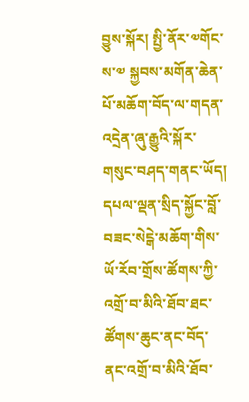བྱུས་སྐོར། སྤྱི་ནོར་༧གོང་ས་༧ སྐྱབས་མགོན་ཆེན་པོ་མཆོག་བོད་ལ་གདན་འདྲེན་ཞུ་རྒྱུའི་སྐོར་གསུང་བཤད་གནང་ཡོད།
དཔལ་ལྡན་སྲིད་སྐྱོང་བློ་བཟང་སེངྒེ་མཆོག་གིས་ཡོ་རོབ་གྲོས་ཚོགས་ཀྱི་འགྲོ་བ་མིའི་ཐོབ་ཐང་ཚོགས་ཆུང་ནང་བོད་ནང་འགྲོ་བ་མིའི་ཐོབ་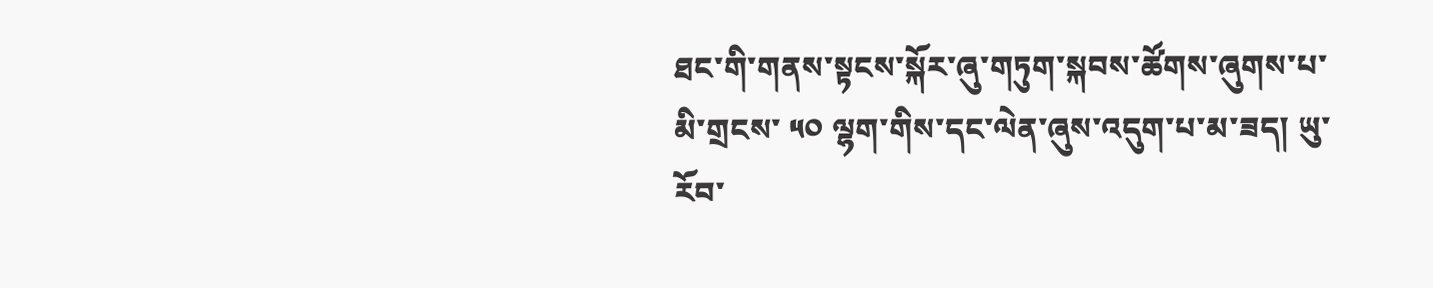ཐང་གི་གནས་སྟངས་སྐོར་ཞུ་གཏུག་སྐབས་ཚོགས་ཞུགས་པ་མི་གྲངས་ ༥༠ ལྷག་གིས་དང་ལེན་ཞུས་འདུག་པ་མ་ཟད། ཡུ་རོབ་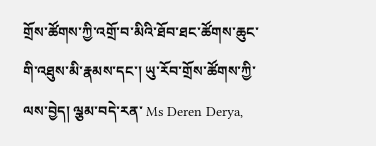གྲོས་ཚོགས་ཀྱི་འགྲོ་བ་མིའི་ཐོབ་ཐང་ཚོགས་ཆུང་གི་འཐུས་མི་རྣམས་དང་། ཡུ་རོབ་གྲོས་ཚོགས་ཀྱི་ལས་བྱེད། ལྕམ་བདེ་རན་ Ms Deren Derya,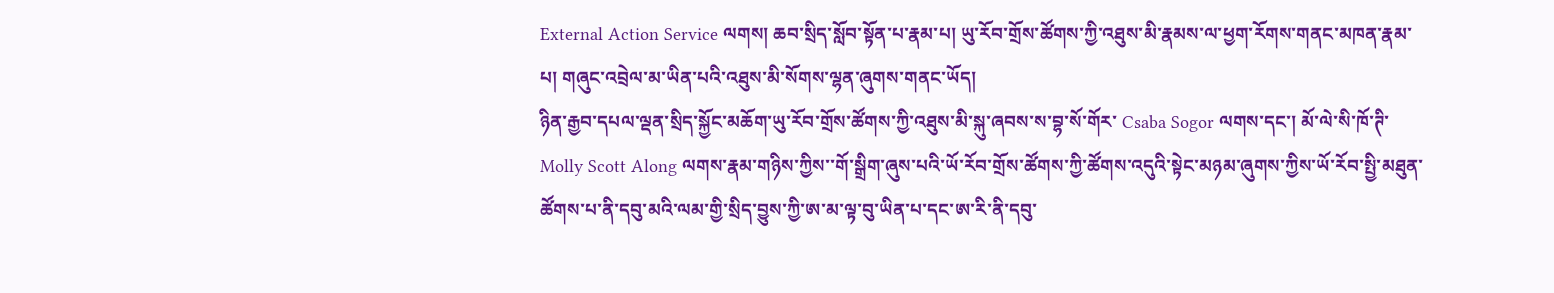External Action Service ལགས། ཆབ་སྲིད་སློབ་སྟོན་པ་རྣམ་པ། ཡུ་རོབ་གྲོས་ཚོགས་ཀྱི་འཐུས་མི་རྣམས་ལ་ཕྱག་རོགས་གནང་མཁན་རྣམ་པ། གཞུང་འབྲེལ་མ་ཡིན་པའི་འཐུས་མི་སོགས་ལྷན་ཞུགས་གནང་ཡོད།
ཉིན་རྒྱབ་དཔལ་ལྡན་སྲིད་སྐྱོང་མཆོག་ཡུ་རོབ་གྲོས་ཚོགས་ཀྱི་འཐུས་མི་སྐུ་ཞབས་ས་བྷ་སོ་གོར་ Csaba Sogor ལགས་དང་། མོ་ལེ་སི་ཁོ་ཊི་ Molly Scott Along ལགས་རྣམ་གཉིས་ཀྱིས་་གོ་སྒྲིག་ཞུས་པའི་ཡོ་རོབ་གྲོས་ཚོགས་ཀྱི་ཚོགས་འདུའི་སྟེང་མཉམ་ཞུགས་ཀྱིས་ཡོ་རོབ་སྤྱི་མཐུན་ཚོགས་པ་ནི་དབུ་མའི་ལམ་གྱི་སྲིད་བྱུས་ཀྱི་ཨ་མ་ལྟ་བུ་ཡིན་པ་དང་ཨ་རི་ནི་དབུ་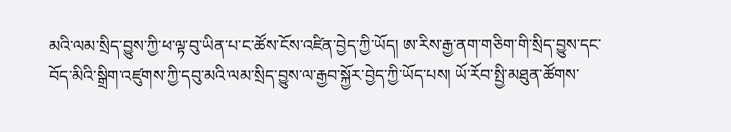མའི་ལམ་སྲིད་བྱུས་ཀྱི་ཕ་ལྟ་བུ་ཡིན་པ་ང་ཚོས་ངོས་འཛིན་བྱེད་ཀྱི་ཡོད། ཨ་རིས་རྒྱ་ནག་གཅིག་གི་སྲིད་བྱུས་དང་བོད་མིའི་སྒྲིག་འཛུགས་ཀྱི་དབུ་མའི་ལམ་སྲིད་བྱུས་ལ་རྒྱབ་སྐྱོར་བྱེད་ཀྱི་ཡོད་པས། ཡོ་རོབ་སྤྱི་མཐུན་ཚོགས་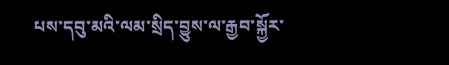པས་དབུ་མའི་ལམ་སྲིད་བྱུས་ལ་རྒྱབ་སྐྱོར་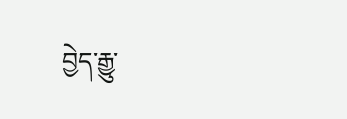བྱེད་རྒྱུ་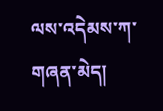ལས་འདེམས་ཀ་གཞན་མེད།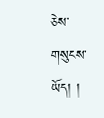ཅེས་གསུངས་ཡོད། །